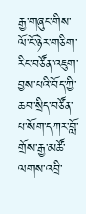རྒྱ་གཞུང་གིས་ལོ་ངོ་ཉེར་གཅིག་རིང་བཙོན་འཇུག་བྱས་པའི་བོད་ཀྱི་ཆབ་སྲིད་བཙོན་པ་སོག་དཀར་བློ་གྲོས་རྒྱ་མཚོ་ལགས་འབྲི་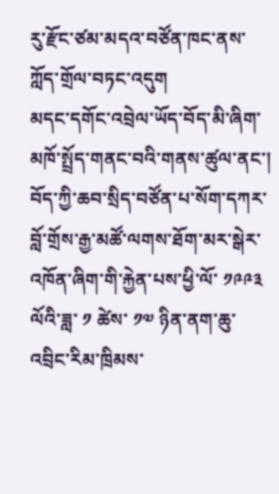རུ་རྫོང་ཙམ་མདའ་བཙོན་ཁང་ནས་ཀློད་གྲོལ་བཏང་འདུག
མདང་དགོང་འབྲེལ་ཡོད་བོད་མི་ཞིག་
མཁོ་སྤྲོད་གནང་བའི་གནས་ཚུལ་ནང་། བོད་ཀྱི་ཆབ་སྲིད་བཙོན་པ་སོག་དཀར་བློ་གྲོས་རྒྱ་མཚོ་ལགས་ཐོག་མར་སྒེར་འཁོན་ཞིག་གི་རྐྱེན་པས་ཕྱི་ལོ་ ༡༩༩༣ ལོའི་ཟླ་ ༡ ཚེས་ ༡༧ ཉིན་ནག་ཆུ་འབྲིང་རིམ་ཁྲིམས་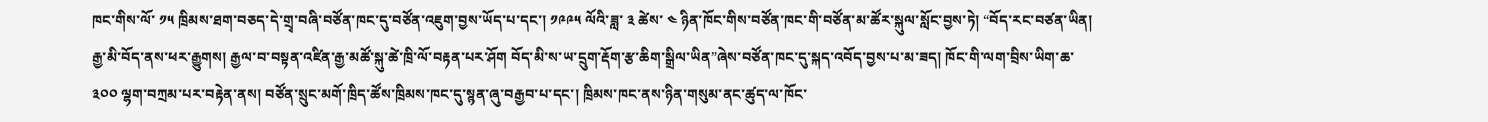ཁང་གིས་ལོ་ ༡༥ ཁྲིམས་ཐག་བཅད་དེ་གྲྭ་བཞི་བཙོན་ཁང་དུ་བཙོན་འཇུག་བྱས་ཡོད་པ་དང་། ༡༩༩༥ ལོའི་ཟླ་ ༣ ཚེས་ ༤ ཉིན་ཁོང་གིས་བཙོན་ཁང་གི་བཙོན་མ་ཚོར་སྐུལ་སློང་བྱས་ཏེ། “བོད་རང་བཙན་ཡིན། རྒྱ་མི་བོད་ནས་ཕར་རྒྱུགས། རྒྱལ་བ་བསྟན་འཛིན་རྒྱ་མཚོ་སྐུ་ཚེ་ཁྲི་ལོ་བརྟན་པར་ཤོག བོད་མི་ས་ཡ་དྲུག་རྡོག་རྩ་ཆིག་སྒྲིལ་ཡིན”ཞེས་བཙོན་ཁང་དུ་སྐད་འབོད་བྱས་པ་མ་ཟད། ཁོང་གི་ལག་བྲིས་ཡིག་ཆ་ ༣༠༠ ལྷག་བཀྲམ་པར་བརྟེན་ནས། བཙོན་སྲུང་མགོ་ཁྲིད་ཚོས་ཁྲིམས་ཁང་དུ་སྙན་ཞུ་བརྒྱབ་པ་དང་། ཁྲིམས་ཁང་ནས་ཉིན་གསུམ་ནང་ཚུད་ལ་ཁོང་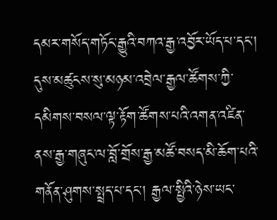དམར་གསོད་གཏོང་རྒྱུའི་བཀའ་རྒྱ་འབྱོར་ཡོད་པ་དང་། དུས་མཚུངས་སུ་མཉམ་འབྲེལ་རྒྱལ་ཚོགས་ཀྱི་དམིགས་བསལ་ལྟ་རྟོག་ཚོགས་པའི་འགན་འཛིན་ནས་རྒྱ་གཞུང་ལ་བློ་གྲོས་རྒྱ་མཚོ་བསད་མི་ཆོག་པའི་གནོན་ཤུགས་སྤྲད་པ་དང་། རྒྱལ་སྤྱིའི་ཉེས་ཡང་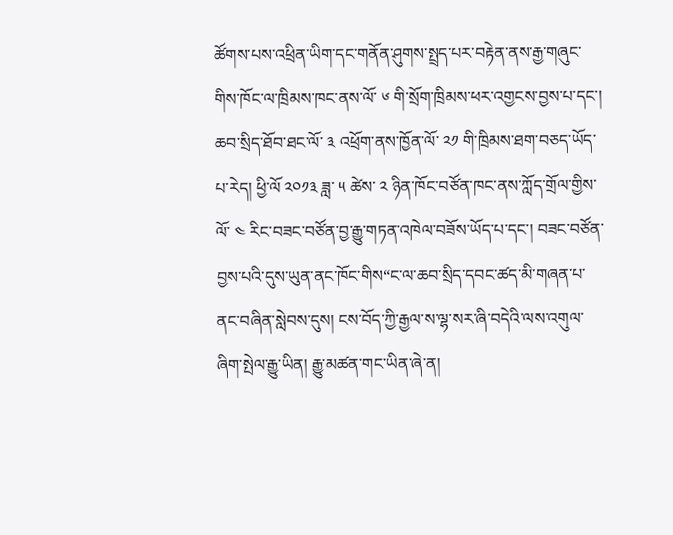ཚོགས་པས་འཕྲིན་ཡིག་དང་གནོན་ཤུགས་སྤྲད་པར་བརྟེན་ནས་རྒྱ་གཞུང་གིས་ཁོང་ལ་ཁྲིམས་ཁང་ནས་ལོ་ ༦ གི་སྲོག་ཁྲིམས་ཕར་འགྱངས་བྱས་པ་དང་། ཆབ་སྲིད་ཐོབ་ཐང་ལོ་ ༣ འཕྲོག་ནས་ཁྱོན་ལོ་ ༢༡ གི་ཁྲིམས་ཐག་བཅད་ཡོད་པ་རེད། ཕྱི་ལོ ༢༠༡༣ ཟླ་ ༥ ཚེས་ ༢ ཉིན་ཁོང་བཙོན་ཁང་ནས་ཀློད་གྲོལ་གྱིས་ལོ་ ༤ རིང་བཟང་བཙོན་བྱ་རྒྱུ་གཏན་འཁེལ་བཟོས་ཡོད་པ་དང་། བཟང་བཙོན་བྱས་པའི་དུས་ཡུན་ནང་ཁོང་གིས“ང་ལ་ཆབ་སྲིད་དབང་ཚད་མི་གཞན་པ་ནང་བཞིན་སླེབས་དུས། ངས་བོད་ཀྱི་རྒྱལ་ས་ལྷ་སར་ཞི་བདེའི་ལས་འགུལ་ཞིག་སྤེལ་རྒྱུ་ཡིན། རྒྱུ་མཚན་གང་ཡིན་ཞེ་ན།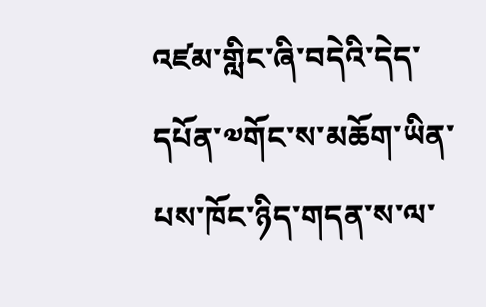འཛམ་གླིང་ཞི་བདེའི་དེད་དཔོན་༧གོང་ས་མཆོག་ཡིན་པས་ཁོང་ཉིད་གདན་ས་ལ་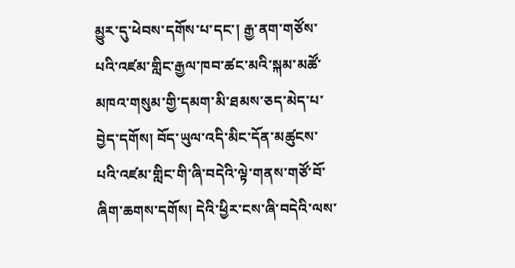མྱུར་དུ་ཕེབས་དགོས་པ་དང་། རྒྱ་ནག་གཙོས་པའི་འཛམ་གླིང་རྒྱལ་ཁབ་ཚང་མའི་སྐམ་མཚོ་མཁའ་གསུམ་གྱི་དམག་མི་ཐམས་ཅད་མེད་པ་བྱེད་དགོས། བོད་ཡུལ་འདི་མིང་དོན་མཚུངས་པའི་འཛམ་གླིང་གི་ཞི་བདེའི་ལྟེ་གནས་གཙོ་བོ་ཞིག་ཆགས་དགོས། དེའི་ཕྱིར་ངས་ཞི་བདེའི་ལས་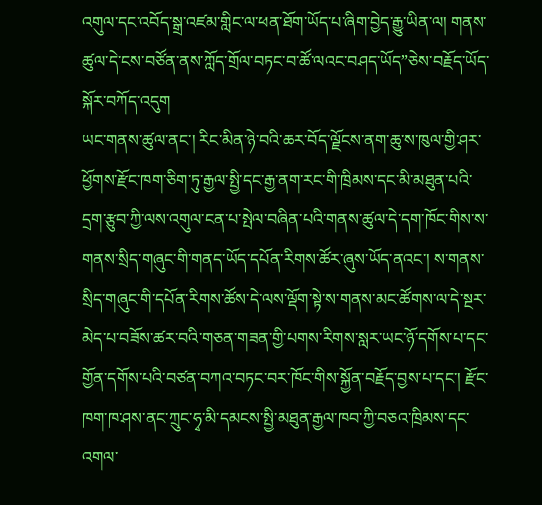འགུལ་དང་འབོད་སྒྲ་འཛམ་གླིང་ལ་ཕན་ཐོག་ཡོད་པ་ཞིག་བྱེད་རྒྱུ་ཡིན་ལ། གནས་ཚུལ་དེ་ངས་བཙོན་ནས་ཀློད་གྲོལ་བཏང་བ་ཚོ་ལའང་བཤད་ཡོད”ཅེས་བརྗོད་ཡོད་སྐོར་བཀོད་འདུག
ཡང་གནས་ཚུལ་ནང་། རིང་མིན་ཉེ་བའི་ཆར་བོད་ལྗོངས་ནག་ཆུ་ས་ཁུལ་གྱི་ཤར་ཕྱོགས་རྫོང་ཁག་ཅིག་ཏུ་རྒྱལ་སྤྱི་དང་རྒྱ་ནག་རང་གི་ཁྲིམས་དང་མི་མཐུན་པའི་དྲག་རྩུབ་ཀྱི་ལས་འགུལ་ངན་པ་སྤེལ་བཞིན་པའི་གནས་ཚུལ་དེ་དག་ཁོང་གིས་ས་གནས་སྲིད་གཞུང་གི་གནད་ཡོད་དཔོན་རིགས་ཚོར་ཞུས་ཡོད་ནའང་། ས་གནས་སྲིད་གཞུང་གི་དཔོན་རིགས་ཚོས་དེ་ལས་ལྡོག་སྟེ་ས་གནས་མང་ཚོགས་ལ་དེ་སྔར་མེད་པ་བཟོས་ཚར་བའི་གཅན་གཟན་གྱི་པགས་རིགས་སླར་ཡང་ཉོ་དགོས་པ་དང་གྱོན་དགོས་པའི་བཙན་བཀའ་བཏང་བར་ཁོང་གིས་སྐྱོན་བརྗོད་བྱས་པ་དང་། རྫོང་ཁག་ཁ་ཤས་ནང་ཀྲུང་ཧྭ་མི་དམངས་སྤྱི་མཐུན་རྒྱལ་ཁབ་ཀྱི་བཅའ་ཁྲིམས་དང་འགལ་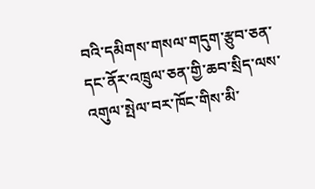བའི་དམིགས་གསལ་གདུག་རྩུབ་ཅན་དང་ནོར་འཁྲུལ་ཅན་གྱི་ཆབ་སྲིད་ལས་འགུལ་སྤེལ་བར་ཁོང་གིས་མི་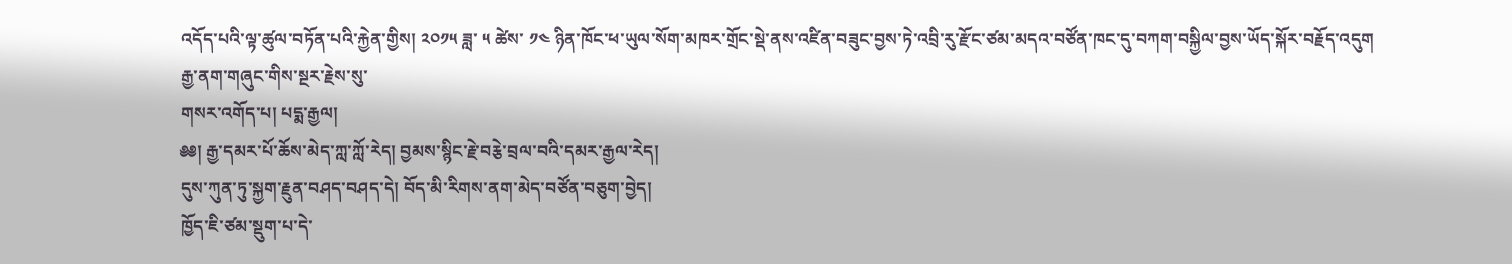འདོད་པའི་ལྟ་ཚུལ་བཏོན་པའི་རྐྱེན་གྱིས། ༢༠༡༥ ཟླ་ ༥ ཚེས་ ༡༤ ཉིན་ཁོང་ཕ་ཡུལ་སོག་མཁར་གྲོང་སྡེ་ནས་འཛིན་བཟུང་བྱས་ཏེ་འབྲི་རུ་རྫོང་ཙམ་མདའ་བཙོན་ཁང་དུ་བཀག་བསྐྱིལ་བྱས་ཡོད་སྐོར་བརྗོད་འདུག
རྒྱ་ནག་གཞུང་གིས་སྔར་རྗེས་སུ་
གསར་འགོད་པ། པདྨ་རྒྱལ།
༅༅། རྒྱ་དམར་པོ་ཆོས་མེད་ཀླ་ཀློ་རེད། བྱམས་སྙིང་རྗེ་བརྕེ་བྲལ་བའི་དམར་རྒྱལ་རེད།
དུས་ཀུན་ཏུ་སྐྱག་རྗུན་བཤད་བཤད་དེ། བོད་མི་རིགས་ནག་མེད་བཙོན་བཅུག་བྱེད།
ཁྱོད་ཇི་ཙམ་སྡུག་པ་དེ་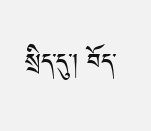སྲིད་དུ་། བོད་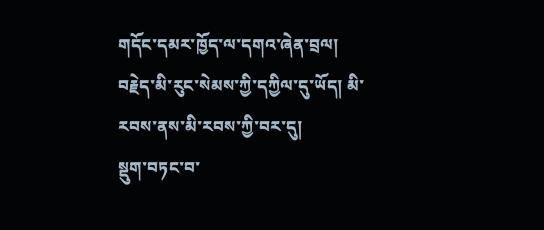གདོང་དམར་ཁྱོད་ལ་དགའ་ཞེན་བྲལ།
བརྗེད་མི་རུང་སེམས་ཀྱི་དཀྱིལ་དུ་ཡོད། མི་རབས་ནས་མི་རབས་ཀྱི་བར་དུ།
སྡུག་བཏང་བ་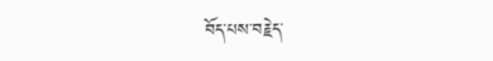བོད་པས་བརྗེད་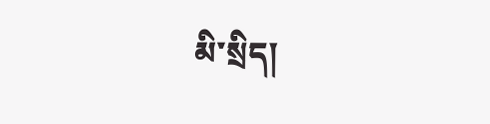མི་སྲིད།